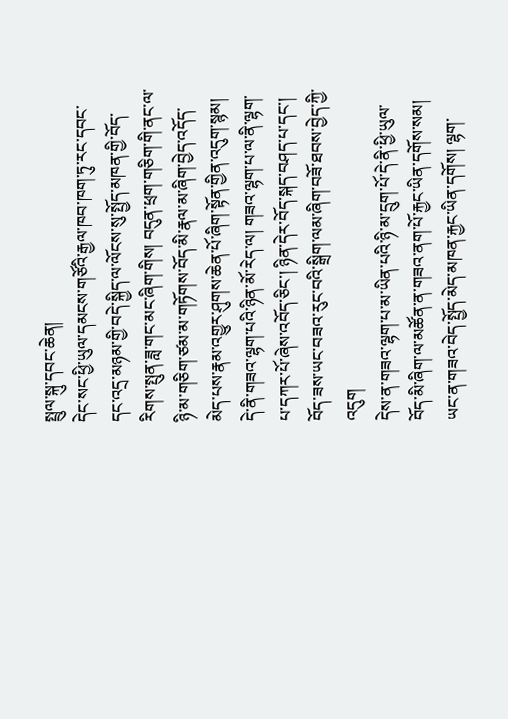སྤྲུལ་སྐུ་དབང་ཆེན།
དེང་སང་ཕྱི་ཡུལ་དམངས་གཙོའི་རྒྱལ་ཁབ་ཁག་ཏུ་རང་དབང་དང་འདྲ་མཉམ་གྱི་བདེ་སྐྱིད་ལ་ལོངས་སུ་སྤྱོད་མཁན་གྱི་བོད་རིགས་སྤུན་ཟླ་གང་མང་ཞིག་གིས། བདུན་ཕྲག་གཅིག་གི་ནང་ལ་ཉི་མ་གཅིག་ཙམ་མ་གཏོགས་བོད་མི་རྣལ་མ་ཞིག་བྱེད་འདོད་མེད་པས་རྣམ་འགྱུར་ཤུགས་ཆེན་པོ་ཞིག་སྟོན་གྱིན་འདུག་སྙམ། དེ་ནི་གཟའ་ལྷག་པའི་ཉིན་མོ་རེད་ལ། གཟའ་ལྷག་པ་ལ་ནི་ལྷག་པ་དཀར་པོ་ཞེས་འབོད་ཅིང་། ཉིན་དེར་བོད་སྐད་བཤད་པ་དང་། བོད་ཟས་ཡང་བཟའ་རུང་བའི་སྒྲིག་ལམ་ཞིག་བཟོ་ཐབས་བྱེད་ཀྱི་འདུག
དེས་ན་གཟའ་ལྷག་པ་མ་ཡིན་པའི་ཉི་མ་དྲུག་པོ་དེ་ནི་ཕྱི་ཡུལ་བོད་མི་ཞིག་ལ་མཚོན་ན་གཟའ་ནག་པོ་རྐྱང་ཡིན་དགོས་སམ། ཡང་ན་གཟའ་བེད་སྤྱོད་མེད་མཁན་རྐྱང་ཡིན་དགོས། ལྷག་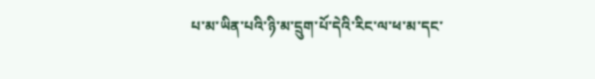པ་མ་ཡིན་པའི་ཉི་མ་དྲུག་པོ་དེའི་རིང་ལ་ཕ་མ་དང་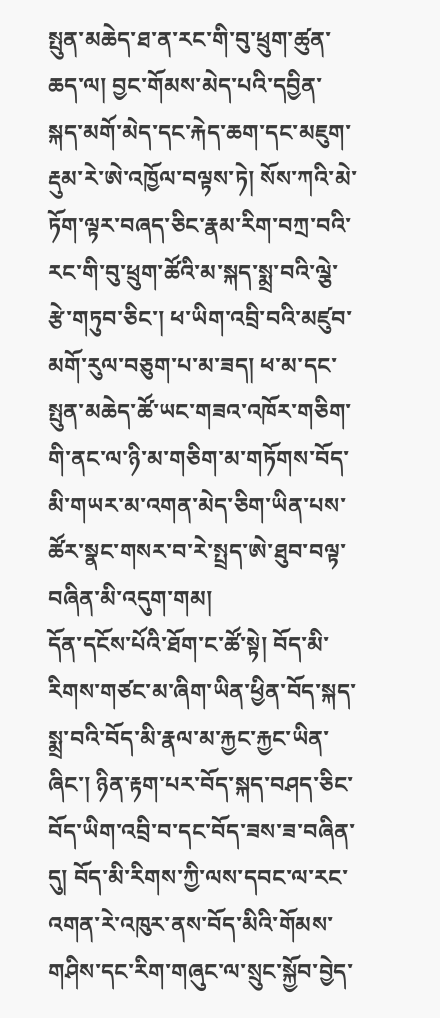སྤུན་མཆེད་ཐ་ན་རང་གི་བུ་ཕྲུག་ཚུན་ཆད་ལ། བྱང་གོམས་མེད་པའི་དབྱིན་སྐད་མགོ་མེད་དང་རྐེད་ཆག་དང་མཇུག་རྡུམ་རེ་ཨེ་འཁྱོལ་བལྟས་ཏེ། སོས་ཀའི་མེ་ཏོག་ལྟར་བཞད་ཅིང་རྣམ་རིག་བཀྲ་བའི་རང་གི་བུ་ཕྲུག་ཚོའི་མ་སྐད་སྨྲ་བའི་ལྕེ་རྩེ་གཏུབ་ཅིང་། ཕ་ཡིག་འབྲི་བའི་མཛུབ་མགོ་རུལ་བཅུག་པ་མ་ཟད། ཕ་མ་དང་སྤུན་མཆེད་ཚོ་ཡང་གཟའ་འཁོར་གཅིག་གི་ནང་ལ་ཉི་མ་གཅིག་མ་གཏོགས་བོད་མི་གཡར་མ་འགན་མེད་ཅིག་ཡིན་པས་ཚོར་སྣང་གསར་བ་རེ་སྤྲད་ཨེ་ཐུབ་བལྟ་བཞིན་མི་འདུག་གམ།
དོན་དངོས་པོའི་ཐོག་ང་ཚོ་སྟེ། བོད་མི་རིགས་གཙང་མ་ཞིག་ཡིན་ཕྱིན་བོད་སྐད་སྨྲ་བའི་བོད་མི་རྣལ་མ་རྐྱང་རྐྱང་ཡིན་ཞིང་། ཉིན་རྟག་པར་བོད་སྐད་བཤད་ཅིང་བོད་ཡིག་འབྲི་བ་དང་བོད་ཟས་ཟ་བཞིན་དུ། བོད་མི་རིགས་ཀྱི་ལས་དབང་ལ་རང་འགན་རེ་འཁུར་ནས་བོད་མིའི་གོམས་གཤིས་དང་རིག་གཞུང་ལ་སྲུང་སྐྱོབ་བྱེད་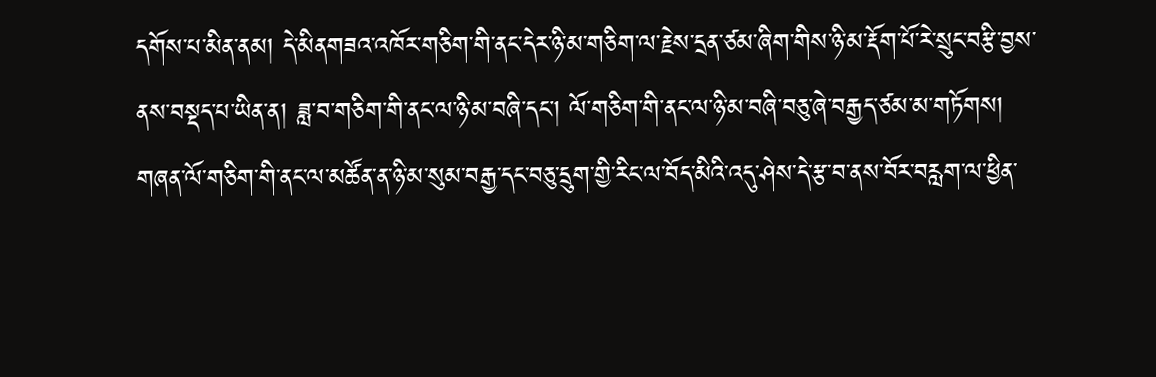དགོས་པ་མིན་ནམ། དེ་མིནགཟའ་འཁོར་གཅིག་གི་ནང་དེར་ཉི་མ་གཅིག་ལ་རྗེས་དྲན་ཙམ་ཞིག་གིས་ཉི་མ་རྡོག་པོ་རེ་སྲུང་བརྩི་བྱས་ནས་བསྡད་པ་ཡིན་ན། ཟླ་བ་གཅིག་གི་ནང་ལ་ཉི་མ་བཞི་དང་། ལོ་གཅིག་གི་ནང་ལ་ཉི་མ་བཞི་བཅུ་ཞེ་བརྒྱད་ཙམ་མ་གཏོགས། གཞན་ལོ་གཅིག་གི་ནང་ལ་མཚོན་ན་ཉི་མ་སུམ་བརྒྱ་དང་བཅུ་དྲུག་གྱི་རིང་ལ་བོད་མིའི་འདུ་ཤེས་དེ་རྩ་བ་ནས་བོར་བརླག་ལ་ཕྱིན་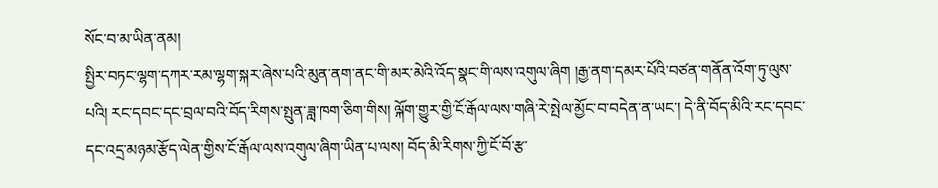སོང་བ་མ་ཡིན་ནམ།
སྤྱིར་བཏང་ལྷག་དཀར་རམ་ལྷག་སྐར་ཞེས་པའི་མུན་ནག་ནང་གི་མར་མེའི་འོད་སྣང་གི་ལས་འགུལ་ཞིག །རྒྱ་ནག་དམར་པོའི་བཙན་གནོན་འོག་ཏུ་ལུས་པའི། རང་དབང་དང་བྲལ་བའི་བོད་རིགས་སྤུན་ཟླ་ཁག་ཅིག་གིས། ལྐོག་གྱུར་གྱི་ངོ་རྒོལ་ལས་གཞི་རེ་སྤེལ་མྱོང་བ་བདེན་ན་ཡང་། དེ་ནི་བོད་མིའི་རང་དབང་དང་འདྲ་མཉམ་རྩོད་ལེན་གྱིས་ངོ་རྒོལ་ལས་འགུལ་ཞིག་ཡིན་པ་ལས། བོད་མི་རིགས་ཀྱི་ངོ་བོ་རྩ་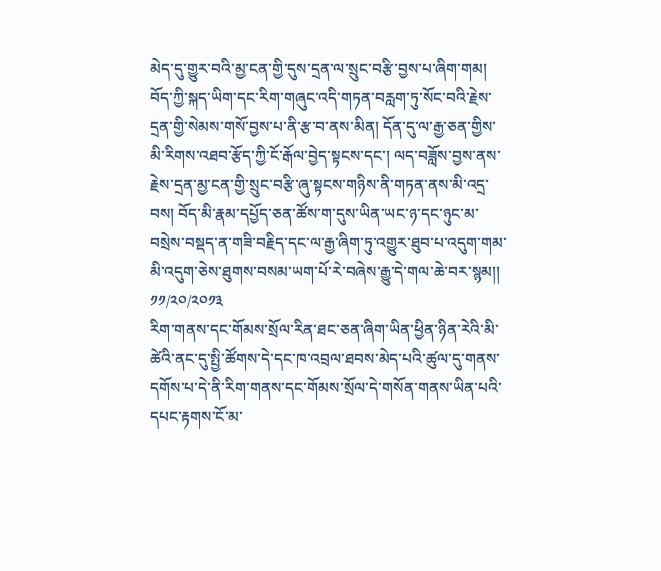མེད་དུ་གྱུར་བའི་མྱ་ངན་གྱི་དུས་དྲན་ལ་སྲུང་བརྩི་བྱས་པ་ཞིག་གམ། བོད་ཀྱི་སྐད་ཡིག་དང་རིག་གཞུང་འདི་གཏན་བརླག་ཏུ་སོང་བའི་རྗེས་དྲན་གྱི་སེམས་གསོ་བྱས་པ་ནི་རྩ་བ་ནས་མིན། དོན་དུ་ལ་རྒྱ་ཅན་གྱིས་མི་རིགས་འཐབ་རྩོད་ཀྱི་ངོ་རྒོལ་བྱེད་སྟངས་དང་། ལད་བཟློས་བྱས་ནས་རྗེས་དྲན་མྱ་ངན་གྱི་སྲུང་བརྩི་ཞུ་སྟངས་གཉིས་ནི་གཏན་ནས་མི་འདྲ་བས། བོད་མི་རྣམ་དཔྱོད་ཅན་ཚོས་ག་དུས་ཡིན་ཡང་ཉ་དང་ཉུང་མ་བསྲེས་བསྡད་ན་གཟི་བརྗིད་དང་ལ་རྒྱ་ཞིག་ཏུ་འགྱུར་ཐུབ་པ་འདུག་གམ་མི་འདུག་ཅེས་ཐུགས་བསམ་ཡག་པོ་རེ་བཞེས་རྒྱུ་དེ་གལ་ཆེ་བར་སྙམ།།
༡༡/༢༠/༢༠༡༣
རིག་གནས་དང་གོམས་སྲོལ་རིན་ཐང་ཅན་ཞིག་ཡིན་ཕྱིན་ཉིན་རེའི་མི་ཚེའི་ནང་དུ་སྤྱི་ཚོགས་དེ་དང་ཁ་འབྲལ་ཐབས་མེད་པའི་ཚུལ་དུ་གནས་དགོས་པ་དེ་ནི་རིག་གནས་དང་གོམས་སྲོལ་དེ་གསོན་གནས་ཡིན་པའི་དཔང་རྟགས་ངོ་མ་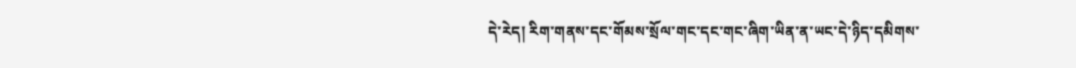དེ་རེད། རིག་གནས་དང་གོམས་སྲོལ་གང་དང་གང་ཞིག་ཡིན་ན་ཡང་དེ་ཉིད་དམིགས་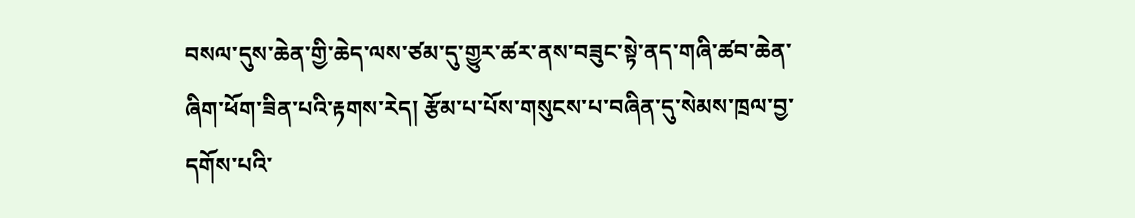བསལ་དུས་ཆེན་གྱི་ཆེད་ལས་ཙམ་དུ་གྱུར་ཚར་ནས་བཟུང་སྟེ་ནད་གཞི་ཚབ་ཆེན་ཞིག་ཕོག་ཟིན་པའི་རྟགས་རེད། རྩོམ་པ་པོས་གསུངས་པ་བཞིན་དུ་སེམས་ཁྲལ་བྱ་དགོས་པའི་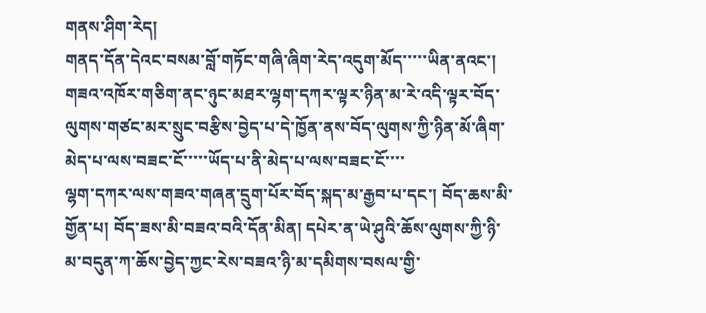གནས་ཤིག་རེད།
གནད་དོན་དེའང་བསམ་བློ་གཏོང་གཞི་ཞིག་རེད་འདུག་མོད་་་་་ཡིན་ནའང་། གཟའ་འཁོར་གཅིག་ནང་ཉུང་མཐར་ལྷག་དཀར་ལྟར་ཉིན་མ་རེ་འདི་ལྟར་བོད་ལུགས་གཙང་མར་སྲུང་བརྩིས་བྱེད་པ་དེ་ཁྱོན་ནས་བོད་ལུགས་ཀྱི་ཉིན་མོ་ཞིག་མེད་པ་ལས་བཟང་ངོ་་་་་ཡོད་པ་ནི་མེད་པ་ལས་བཟང་ངོ་་་་
ལྷག་དཀར་ལས་གཟའ་གཞན་དྲུག་པོར་བོད་སྐད་མ་རྒྱབ་པ་དང་། བོད་ཆས་མི་གྱོན་པ། བོད་ཟས་མི་བཟའ་བའི་དོན་མིན། དཔེར་ན་ཡེ་ཤུའི་ཆོས་ལུགས་ཀྱི་ཉི་མ་བདུན་ཀ་ཆོས་བྱེད་ཀྱང་རེས་བཟའ་ཉི་མ་དམིགས་བསལ་གྱི་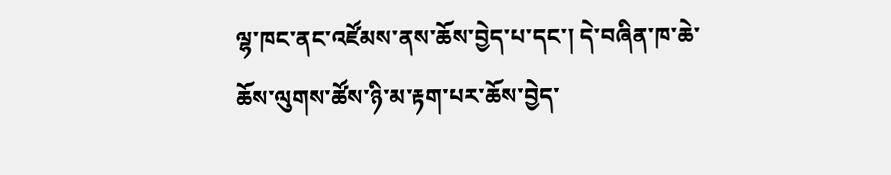ལྷ་ཁང་ནང་འཛོམས་ནས་ཆོས་བྱེད་པ་དང་། དེ་བཞིན་ཁ་ཆེ་ཆོས་ལུགས་ཚོས་ཉི་མ་རྟག་པར་ཆོས་བྱེད་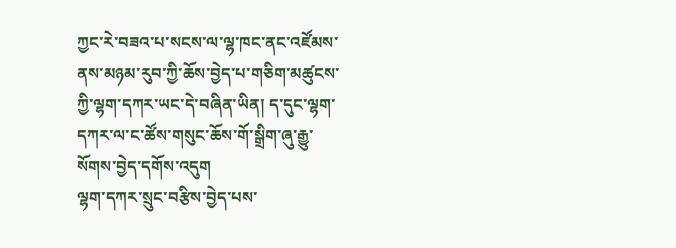ཀྱང་རེ་བཟའ་པ་སངས་ལ་ལྷ་ཁང་ནང་འཛོམས་ནས་མཉམ་རུབ་ཀྱི་ཆོས་བྱེད་པ་གཅིག་མཚུངས་ཀྱི་ལྷག་དཀར་ཡང་དེ་བཞིན་ཡིན། ད་དུང་ལྷག་དཀར་ལ་ང་ཚོས་གསུང་ཆོས་གོ་སྒྲིག་ཞུ་རྒྱུ་སོགས་བྱེད་དགོས་འདུག
ལྷག་དཀར་སྲུང་བརྩིས་བྱེད་པས་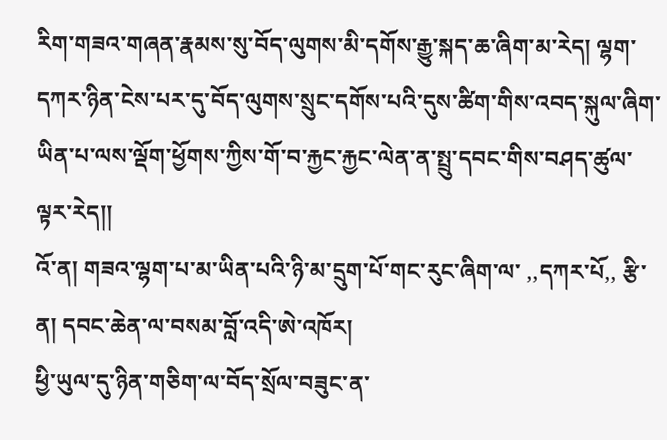རིག་གཟའ་གཞན་རྣམས་སུ་བོད་ལུགས་མི་དགོས་རྒྱུ་སྐད་ཆ་ཞིག་མ་རེད། ལྷག་དཀར་ཉིན་ངེས་པར་དུ་བོད་ལུགས་སྲུང་དགོས་པའི་དུས་ཚིག་གིས་འབད་སྐུལ་ཞིག་ཡིན་པ་ལས་ལྡོག་ཕྱོགས་ཀྱིས་གོ་བ་རྐྱང་རྐྱང་ལེན་ན་སྤྲུ་དབང་གིས་བཤད་ཚུལ་ལྟར་རེད།།
འོ་ན། གཟའ་ལྷག་པ་མ་ཡིན་པའི་ཉི་མ་དྲུག་པོ་གང་རུང་ཞིག་ལ་ ‚‚དཀར་པོ‚‚ རྩི་ན། དབང་ཆེན་ལ་བསམ་བློ་འདི་ཨེ་འཁོར།
ཕྱི་ཡུལ་དུ་ཉིན་གཅིག་ལ་བོད་སྲོལ་བཟུང་ན་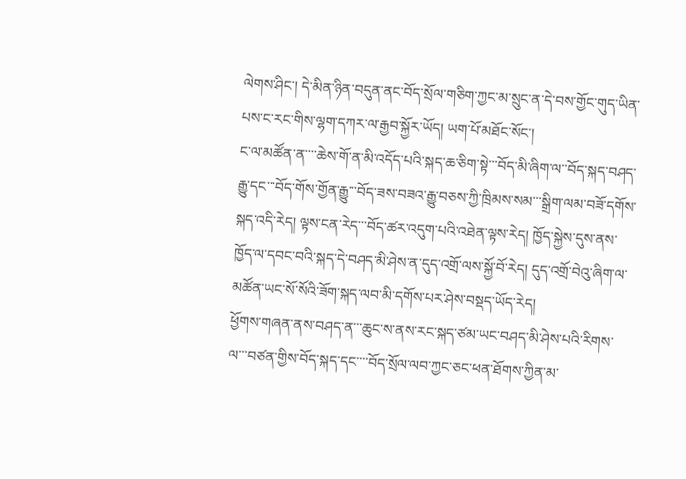ལེགས་ཤིང་། དེ་མིན་ཉིན་བདུན་ནང་བོད་སྲོལ་གཅིག་ཀྱང་མ་སྲུང་ན་དེ་བས་གྱོང་གུད་ཡིན་པས་ང་རང་གིས་ལྷག་དཀར་ལ་རྒྱབ་སྐྱོར་ཡོད། ཡག་པོ་མཐོང་སོང་།
ང་ལ་མཚོན་ན་་་་ཆེས་གོ་ན་མི་འདོད་པའི་སྐད་ཆ་ཅིག་སྟེ་་་བོད་མི་ཞིག་ལ་་བོད་སྐད་བཤད་རྒྱུ་དང་་་བོད་གོས་གྱོན་རྒྱུ་་་བོད་ཟས་བཟའ་རྒྱུ་བཅས་ཀྱི་ཁྲིམས་སམ་་་སྒྲིག་ལམ་བཟོ་དགོས་སྐད་འདི་རེད། ལྟས་ངན་རེད་་་བོད་ཚར་འདུག་པའི་འཐེན་ལྟས་རེད། ཁྱོད་སྐྱེས་དུས་ནས་ཁྱོད་ལ་དབང་བའི་སྐད་དེ་བཤད་མི་ཤེས་ན་དུད་འགྲོ་ལས་སྐྱོ་བོ་རེད། དུད་འགྲོ་བེའུ་ཞིག་ལ་མཚོན་ཡང་སོ་སོའི་ཟོག་སྐད་ལབ་མི་དགོས་པར་ཤེས་བསྡད་ཡོད་རེད།
ཕྱོགས་གཞན་ནས་བཤད་ན་་་ཆུང་ས་ནས་རང་སྐད་ཙམ་ཡང་བཤད་མི་ཤེས་པའི་རིགས་ལ་་་བཙན་གྱིས་བོད་སྐད་དང་་་་བོད་སྲོལ་ལབ་ཀྱང་ཅང་ཕན་ཐོགས་ཀྱིན་མ་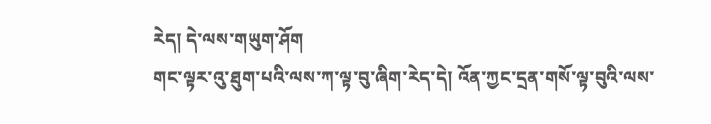རེད། དེ་ལས་གཡུག་ཤོག
གང་ལྟར་འུ་ཐུག་པའི་ལས་ཀ་ལྟ་བུ་ཞིག་རེད་དེ། འོན་ཀྱང་དྲན་གསོ་ལྟ་བུའི་ལས་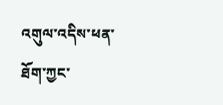འགུལ་འདིས་ཕན་ཐོག་ཀྱང་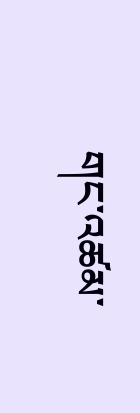གང་འཚམ་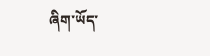ཞིག་ཡོད་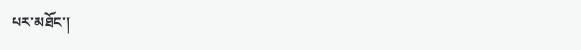པར་མཐོང་།